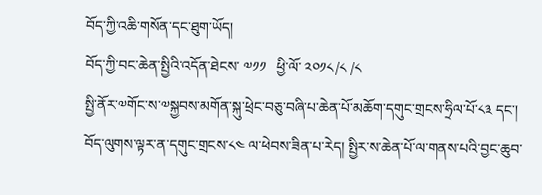བོད་ཀྱི་འཆི་གསོན་དང་ཐུག་ཡོད།
བོད་ཀྱི་བང་ཆེན་སྤྱིའི་འདོན་ཐེངས་ ༧༡༡   ཕྱི་ལོ་ ༢༠༡༨/༨ /༨
སྤྱི་ནོར་༧གོང་ས་༧སྐྱབས་མགོན་སྐུ་ཕྲེང་བཅུ་བཞི་པ་ཆེན་པོ་མཆོག་དགུང་གྲངས་ཧྲིལ་པོ་༨༣ དང་། བོད་ལུགས་ལྟར་ན་དགུང་གྲངས་༨༤ ལ་ཕེབས་ཟིན་པ་རེད། སྤྱིར་ས་ཆེན་པོ་ལ་གནས་པའི་བྱང་ཆུབ་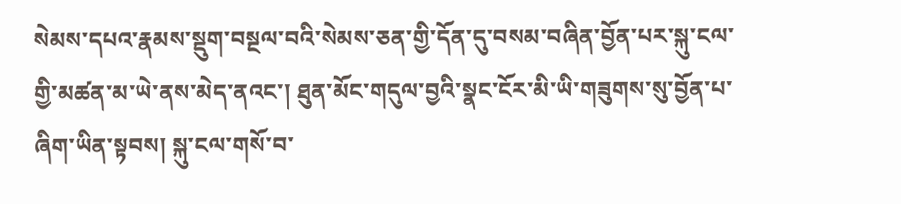སེམས་དཔའ་རྣམས་སྡུག་བསྔལ་བའི་སེམས་ཅན་གྱི་དོན་དུ་བསམ་བཞིན་བྱོན་པར་སྐུ་ངལ་གྱི་མཚན་མ་ཡེ་ནས་མེད་ནའང་། ཐུན་མོང་གདུལ་བྱའི་སྣང་ངོར་མི་ཡི་གཟུགས་སུ་བྱོན་པ་ཞིག་ཡིན་སྟབས། སྐུ་ངལ་གསོ་བ་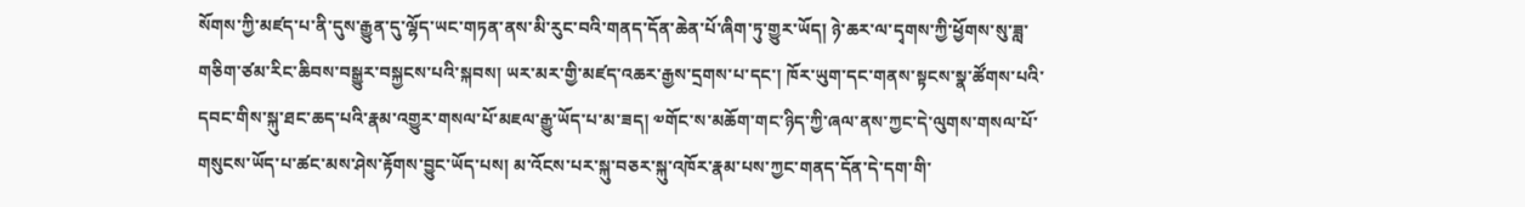སོགས་ཀྱི་མཛད་པ་ནི་དུས་རྒྱུན་དུ་ལྷོད་ཡང་གཏན་ནས་མི་རུང་བའི་གནད་དོན་ཆེན་པོ་ཞིག་ཏུ་གྱུར་ཡོད། ཉེ་ཆར་ལ་དྭགས་ཀྱི་ཕྱོགས་སུ་ཟླ་གཅིག་ཙམ་རིང་ཆིབས་བསྒྱུར་བསྐྱངས་པའི་སྐབས། ཡར་མར་གྱི་མཛད་འཆར་རྒྱས་དྲགས་པ་དང་། ཁོར་ཡུག་དང་གནས་སྟངས་སྣ་ཚོགས་པའི་དབང་གིས་སྐུ་ཐང་ཆད་པའི་རྣམ་འགྱུར་གསལ་པོ་མཇལ་རྒྱུ་ཡོད་པ་མ་ཟད། ༧གོང་ས་མཆོག་གང་ཉིད་ཀྱི་ཞལ་ནས་ཀྱང་དེ་ལུགས་གསལ་པོ་གསུངས་ཡོད་པ་ཚང་མས་ཤེས་རྟོགས་བྱུང་ཡོད་པས། མ་འོངས་པར་སྐུ་བཅར་སྐུ་འཁོར་རྣམ་པས་ཀྱང་གནད་དོན་དེ་དག་གི་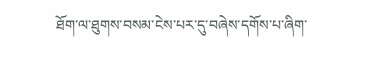ཐོག་ལ་ཐུགས་བསམ་ངེས་པར་དུ་བཞེས་དགོས་པ་ཞིག་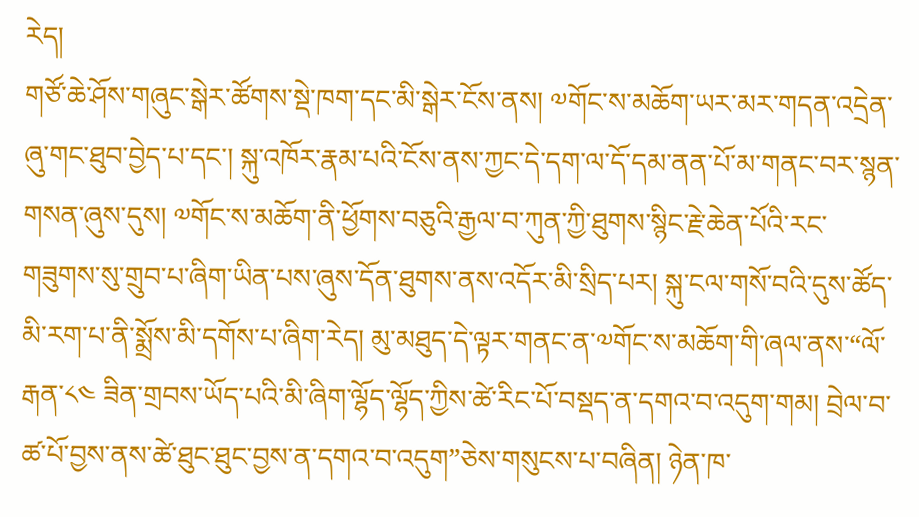རེད།
གཙོ་ཆེ་ཤོས་གཞུང་སྒེར་ཚོགས་སྡེ་ཁག་དང་མི་སྒེར་ངོས་ནས། ༧གོང་ས་མཆོག་ཡར་མར་གདན་འདྲེན་ཞུ་གང་ཐུབ་བྱེད་པ་དང་། སྐུ་འཁོར་རྣམ་པའི་ངོས་ནས་ཀྱང་དེ་དག་ལ་དོ་དམ་ནན་པོ་མ་གནང་བར་སྙན་གསན་ཞུས་དུས། ༧གོང་ས་མཆོག་ནི་ཕྱོགས་བཅུའི་རྒྱལ་བ་ཀུན་ཀྱི་ཐུགས་སྙིང་རྗེ་ཆེན་པོའི་རང་གཟུགས་སུ་གྲུབ་པ་ཞིག་ཡིན་པས་ཞུས་དོན་ཐུགས་ནས་འདོར་མི་སྲིད་པར། སྐུ་ངལ་གསོ་བའི་དུས་ཚོད་མི་རག་པ་ནི་སྨྲོས་མི་དགོས་པ་ཞིག་རེད། མུ་མཐུད་དེ་ལྟར་གནང་ན་༧གོང་ས་མཆོག་གི་ཞལ་ནས་“ལོ་རྒན་༨༤ ཟིན་གྲབས་ཡོད་པའི་མི་ཞིག་ལྷོད་ལྷོད་ཀྱིས་ཚེ་རིང་པོ་བསྡད་ན་དགའ་བ་འདུག་གམ། བྲེལ་བ་ཚ་པོ་བྱས་ནས་ཚེ་ཐུང་ཐུང་བྱས་ན་དགའ་བ་འདུག”ཅེས་གསུངས་པ་བཞིན། ཉེན་ཁ་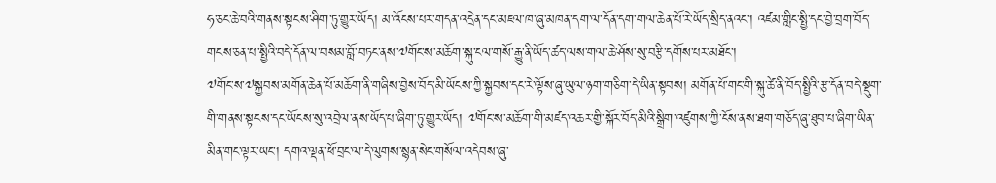ཧ་ཅང་ཆེ་བའི་གནས་སྟངས་ཤིག་ཏུ་གྱུར་ཡོད། མ་འོངས་པར་གདན་འདྲེན་དང་མཇལ་ཁ་ཞུ་མཁན་དག་ལ་དོན་དག་གལ་ཆེན་པོ་རེ་ཡོད་སྲིད་ནའང་། འཛམ་གླིང་སྤྱི་དང་བྱེ་བྲག་བོད་གངས་ཅན་པ་སྤྱིའི་བདེ་དོན་ལ་བསམ་བློ་བཏང་ནས་༧གོང་ས་མཆོག་སྐུ་ངལ་གསོ་རྒྱུ་ནི་ཡོད་ཚད་ལས་གལ་ཆེ་ཤོས་སུ་བརྩི་དགོས་པར་མཐོང་།
༧གོང་ས་༧སྐྱབས་མགོན་ཆེན་པོ་མཆོག་ནི་གཞིས་བྱེས་བོད་མི་ཡོངས་ཀྱི་སྐྱབས་དང་རེ་ལྟོས་ཞུ་ཡུལ་ཉག་གཅིག་དེ་ཡིན་སྟབས། མགོན་པོ་གང་གི་སྐུ་ཚེ་ནི་བོད་སྤྱིའི་རྩ་དོན་བདེ་སྡུག་གི་གནས་སྟངས་དང་ཡོངས་སུ་འབྲེལ་ནས་ཡོད་པ་ཞིག་ཏུ་གྱུར་ཡོད། ༧གོང་ས་མཆོག་གི་མཛད་འཆར་གྱི་སྐོར་བོད་མིའི་སྒྲིག་འཛུགས་ཀྱི་ངོས་ནས་ཐག་གཅོད་ཞུ་ཐུབ་པ་ཞིག་ཡིན་མིན་གང་ལྟར་ཡང་། དགའ་ལྡན་ཕོ་བྲང་ལ་དེ་ལུགས་སྙན་སེང་གསོལ་འདེབས་ཞུ་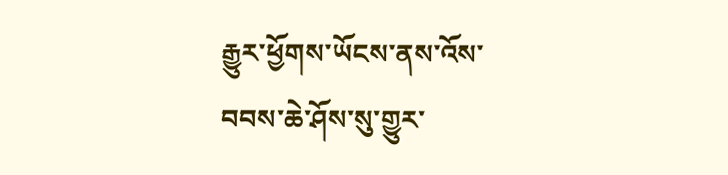རྒྱུར་ཕྱོགས་ཡོངས་ནས་འོས་བབས་ཆེ་ཤོས་སུ་གྱུར་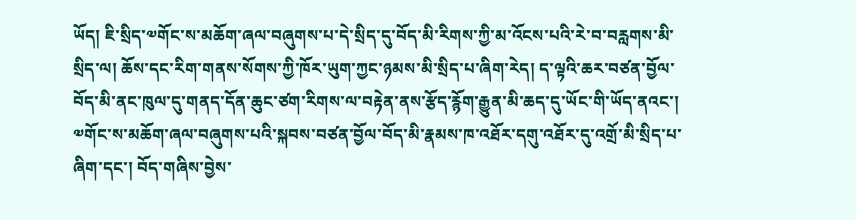ཡོད། ཇི་སྲིད་༧གོང་ས་མཆོག་ཞལ་བཞུགས་པ་དེ་སྲིད་དུ་བོད་མི་རིགས་ཀྱི་མ་འོངས་པའི་རེ་བ་བརླགས་མི་སྲིད་ལ། ཆོས་དང་རིག་གནས་སོགས་ཀྱི་ཁོར་ཡུག་ཀྱང་ཉམས་མི་སྲིད་པ་ཞིག་རེད། ད་ལྟའི་ཆར་བཙན་བྱོལ་བོད་མི་ནང་ཁུལ་དུ་གནད་དོན་ཆུང་ཙག་རིགས་ལ་བརྟེན་ནས་རྩོད་རྙོག་རྒྱུན་མི་ཆད་དུ་ཡོང་གི་ཡོད་ནའང་། ༧གོང་ས་མཆོག་ཞལ་བཞུགས་པའི་སྐབས་བཙན་བྱོལ་བོད་མི་རྣམས་ཁ་འཐོར་དགུ་འཐོར་དུ་འགྲོ་མི་སྲིད་པ་ཞིག་དང་། བོད་གཞིས་བྱེས་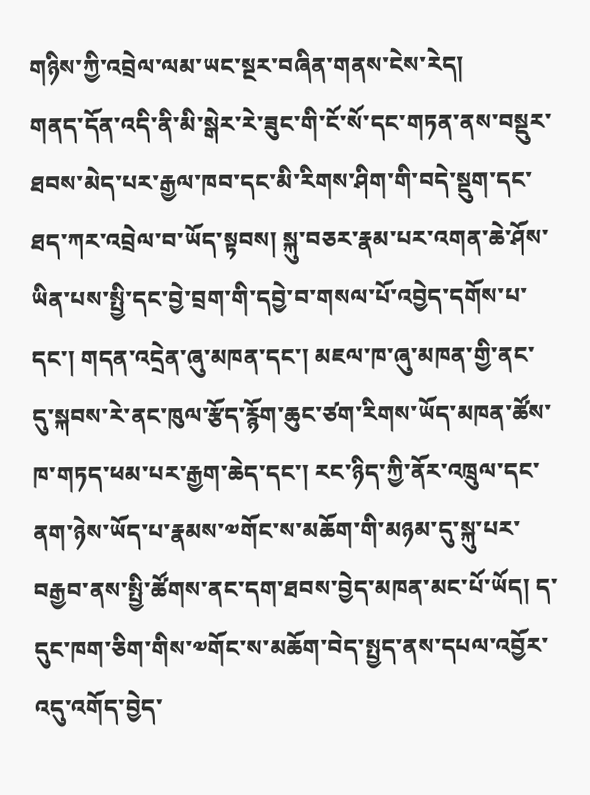གཉིས་ཀྱི་འབྲེལ་ལམ་ཡང་སྔར་བཞིན་གནས་ངེས་རེད།
གནད་དོན་འདི་ནི་མི་སྒེར་རེ་ཟུང་གི་ངོ་སོ་དང་གཏན་ནས་བསྡུར་ཐབས་མེད་པར་རྒྱལ་ཁབ་དང་མི་རིགས་ཤིག་གི་བདེ་སྡུག་དང་ཐད་ཀར་འབྲེལ་བ་ཡོད་སྟབས། སྐུ་བཅར་རྣམ་པར་འགན་ཆེ་ཤོས་ཡིན་པས་སྤྱི་དང་བྱེ་བྲག་གི་དབྱེ་བ་གསལ་པོ་འབྱེད་དགོས་པ་དང་། གདན་འདྲེན་ཞུ་མཁན་དང་། མཇལ་ཁ་ཞུ་མཁན་གྱི་ནང་དུ་སྐབས་རེ་ནང་ཁུལ་རྩོད་རྙོག་ཆུང་ཙག་རིགས་ཡོད་མཁན་ཚོས་ཁ་གཏད་ཕམ་པར་རྒྱག་ཆེད་དང་། རང་ཉིད་ཀྱི་ནོར་འཁྲུལ་དང་ནག་ཉེས་ཡོད་པ་རྣམས་༧གོང་ས་མཆོག་གི་མཉམ་དུ་སྐུ་པར་བརྒྱབ་ནས་སྤྱི་ཚོགས་ནང་དག་ཐབས་བྱེད་མཁན་མང་པོ་ཡོད། ད་དུང་ཁག་ཅིག་གིས་༧གོང་ས་མཆོག་བེད་སྤྱད་ནས་དཔལ་འབྱོར་འདུ་འགོད་བྱེད་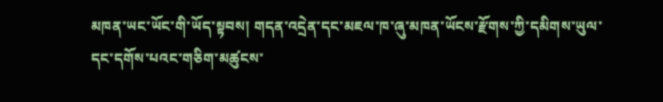མཁན་ཡང་ཡོང་གི་ཡོད་སྟབས། གདན་འདྲེན་དང་མཇལ་ཁ་ཞུ་མཁན་ཡོངས་རྫོགས་ཀྱི་དམིགས་ཡུལ་དང་དགོས་པའང་གཅིག་མཚུངས་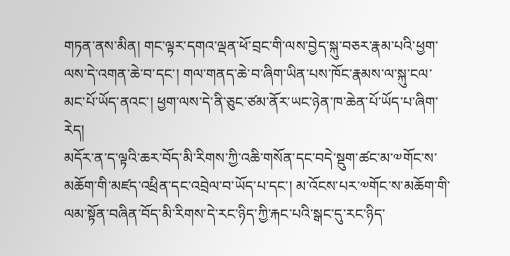གཏན་ནས་མིན། གང་ལྟར་དགའ་ལྡན་ཕོ་བྲང་གི་ལས་བྱེད་སྐུ་བཅར་རྣམ་པའི་ཕྱག་ལས་དེ་འགན་ཆེ་བ་དང་། གལ་གནད་ཆེ་བ་ཞིག་ཡིན་པས་ཁོང་རྣམས་ལ་སྐུ་ངལ་མང་པོ་ཡོད་ནའང་། ཕྱག་ལས་དེ་ནི་ཅུང་ཙམ་ནོར་ཡང་ཉེན་ཁ་ཆེན་པོ་ཡོད་པ་ཞིག་རེད།
མདོར་ན་ད་ལྟའི་ཆར་བོད་མི་རིགས་ཀྱི་འཆི་གསོན་དང་བདེ་སྡུག་ཚང་མ་༧གོང་ས་མཆོག་གི་མཛད་འཕྲིན་དང་འབྲེལ་བ་ཡོད་པ་དང་། མ་འོངས་པར་༧གོང་ས་མཆོག་གི་ལམ་སྟོན་བཞིན་བོད་མི་རིགས་དེ་རང་ཉིད་ཀྱི་རྐང་པའི་སྒང་དུ་རང་ཉིད་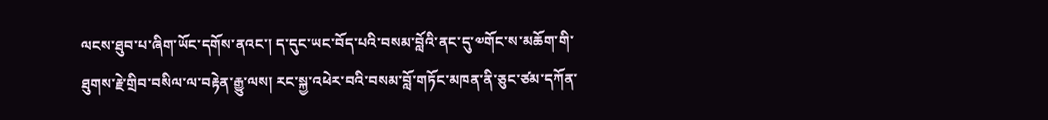ལངས་ཐུབ་པ་ཞིག་ཡོང་དགོས་ནའང་། ད་དུང་ཡང་བོད་པའི་བསམ་བློའི་ནང་དུ་༧གོང་ས་མཆོག་གི་ཐུགས་རྗེ་གྲིབ་བསིལ་ལ་བརྟེན་རྒྱུ་ལས། རང་སྐྱ་འཕེར་བའི་བསམ་བློ་གཏོང་མཁན་ནི་ཅུང་ཙམ་དཀོན་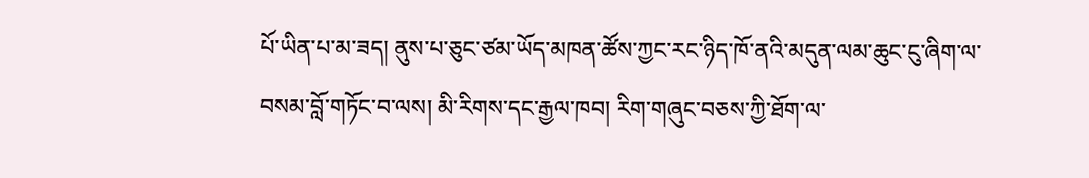པོ་ཡིན་པ་མ་ཟད། ནུས་པ་ཅུང་ཙམ་ཡོད་མཁན་ཚོས་ཀྱང་རང་ཉིད་ཁོ་ནའི་མདུན་ལམ་ཆུང་ངུ་ཞིག་ལ་བསམ་བློ་གཏོང་བ་ལས། མི་རིགས་དང་རྒྱལ་ཁབ། རིག་གཞུང་བཅས་ཀྱི་ཐོག་ལ་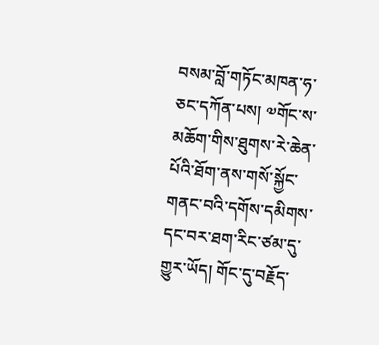བསམ་བློ་གཏོང་མཁན་ཧ་ཅང་དཀོན་པས། ༧གོང་ས་མཆོག་གིས་ཐུགས་རེ་ཆེན་པོའི་ཐོག་ནས་གསོ་སྐྱོང་གནང་བའི་དགོས་དམིགས་དང་བར་ཐག་རིང་ཙམ་དུ་གྱུར་ཡོད། གོང་དུ་བརྗོད་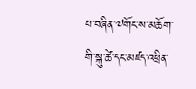པ་བཞིན་༧གོང་ས་མཆོག་གི་སྐུ་ཚེ་དང་མཛད་འཕྲིན་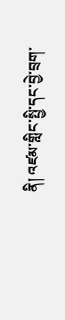ནི། འཛམ་གླིང་སྤྱི་དང་བྱེ་བྲག་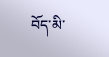བོད་མི་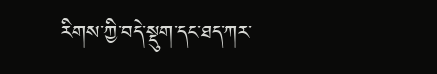རིགས་ཀྱི་བདེ་སྡུག་དང་ཐད་ཀར་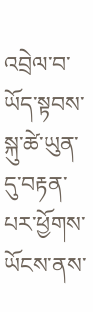འབྲེལ་བ་ཡོད་སྟབས་སྐུ་ཚེ་ཡུན་དུ་བརྟན་པར་ཕྱོགས་ཡོངས་ནས་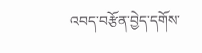འབད་བརྩོན་བྱེད་དགོས་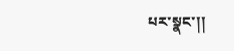པར་སྣང་།།